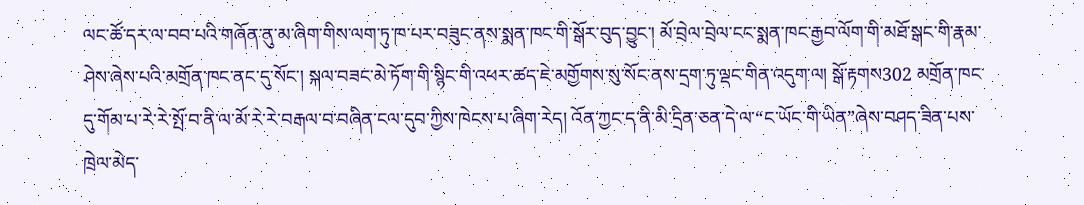ལང་ཚོ་དར་ལ་བབ་པའི་གཞོན་ནུ་མ་ཞིག་གིས་ལག་ཏུ་ཁ་པར་བཟུང་ནས་སྨན་ཁང་གི་སྒོར་བུད་བྱུང་། མོ་བྲེལ་བྲེལ་ངང་སྨན་ཁང་རྒྱབ་ལོག་གི་མཐོ་སྒང་གི་རྣམ་ཤེས་ཞེས་པའི་མགྲོན་ཁང་ནང་དུ་སོང་། སྐལ་བཟང་མེ་ཏོག་གི་སྙིང་གི་འཕར་ཚད་ཇེ་མགྱོགས་སུ་སོང་ནས་དྲག་ཏུ་ལྡང་གིན་འདུག་ལ། སྒོ་རྟགས302 མགྲོན་ཁང་དུ་གོམ་པ་རེ་རེ་སྤོ་བ་ནི་ལ་མོ་རེ་རེ་བརྒལ་བ་བཞིན་ངལ་དུབ་ཀྱིས་ཁེངས་པ་ཞིག་རེད། འོན་ཀྱང་ད་ནི་མི་དྲིན་ཅན་དེ་ལ་“ང་ཡོང་གི་ཡིན”ཞེས་བཤད་ཟིན་པས་ཁྲེལ་མེད་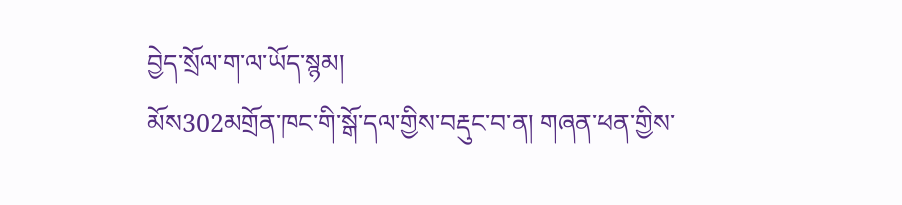བྱེད་སྲོལ་ག་ལ་ཡོད་སྙམ།
མོས302མགྲོན་ཁང་གི་སྒོ་དལ་གྱིས་བརྡུང་བ་ན། གཞན་ཕན་གྱིས་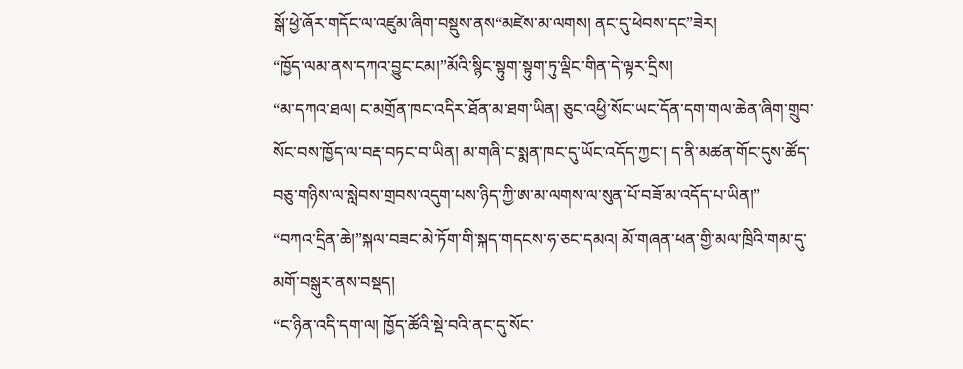སྒོ་ཕྱེ་ཞོར་གདོང་ལ་འཛུམ་ཞིག་བསྡུས་ནས“མཛེས་མ་ལགས། ནང་དུ་ཕེབས་དང”ཟེར།
“ཁྱོད་ལམ་ནས་དཀའ་བྱུང་ངམ།”མོའི་སྙིང་སྟུག་སྟུག་ཏུ་ལྡིང་གིན་དེ་ལྟར་དྲིས།
“མ་དཀའ་ཐལ། ང་མགྲོན་ཁང་འདིར་ཐོན་མ་ཐག་ཡིན། ཅུང་འཕྱི་སོང་ཡང་དོན་དག་གལ་ཆེན་ཞིག་གྲུབ་སོང་བས་ཁྱོད་ལ་བརྡ་བཏང་བ་ཡིན། མ་གཞི་ང་སྨན་ཁང་དུ་ཡོང་འདོད་ཀྱང་། ད་ནི་མཚན་གོང་དུས་ཚོད་བཅུ་གཉིས་ལ་སླེབས་གྲབས་འདུག་པས་ཉིད་ཀྱི་ཨ་མ་ལགས་ལ་སུན་པོ་བཟོ་མ་འདོད་པ་ཡིན།”
“བཀའ་དྲིན་ཆེ།”སྐལ་བཟང་མེ་ཏོག་གི་སྐད་གདངས་ཧ་ཅང་དམའ། མོ་གཞན་ཕན་གྱི་མལ་ཁྲིའི་གམ་དུ་མགོ་བསྒུར་ནས་བསྡད།
“ང་ཉིན་འདི་དག་ལ། ཁྱོད་ཚོའི་སྡེ་བའི་ནང་དུ་སོང་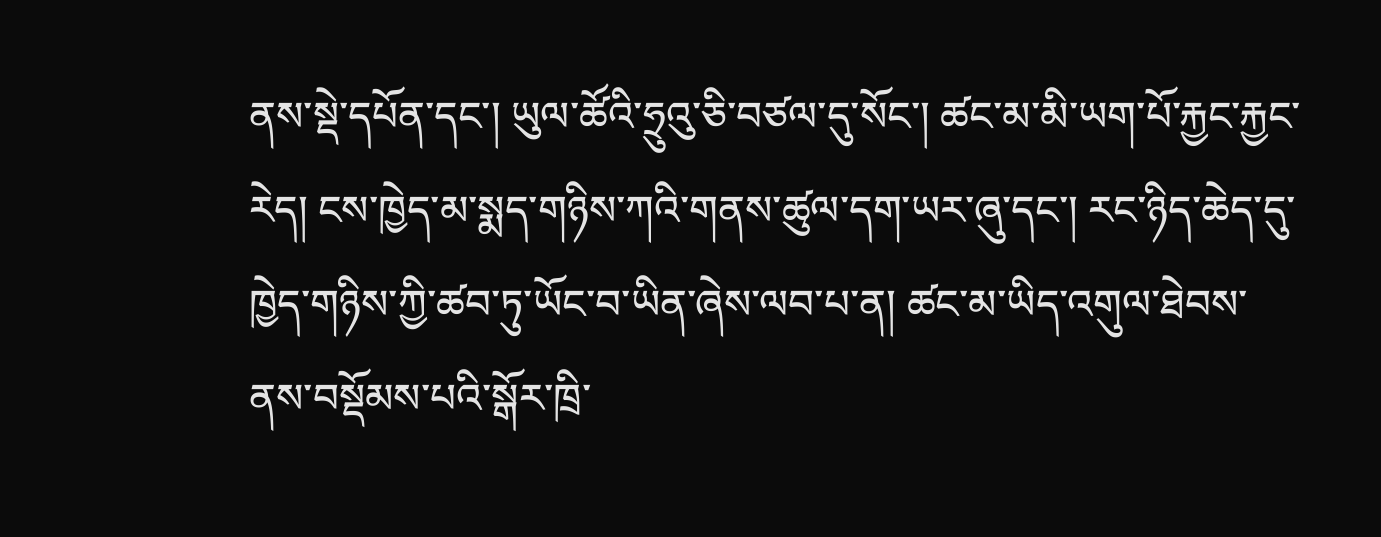ནས་སྡེ་དཔོན་དང་། ཡུལ་ཚོའི་ཧྲུའུ་ཅི་བཙལ་དུ་སོང་། ཚང་མ་མི་ཡག་པོ་རྐྱང་རྐྱང་རེད། ངས་ཁྱེད་མ་སྨད་གཉིས་ཀའི་གནས་ཚུལ་དག་ཡར་ཞུ་དང་། རང་ཉིད་ཆེད་དུ་ཁྱེད་གཉིས་ཀྱི་ཚབ་ཏུ་ཡོང་བ་ཡིན་ཞེས་ལབ་པ་ན། ཚང་མ་ཡིད་འགུལ་ཐེབས་ནས་བསྡོམས་པའི་སྒོར་ཁྲི་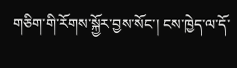གཅིག་གི་རོགས་སྐྱོར་བྱས་སོང་། ངས་ཁྱེད་ལ་དོ་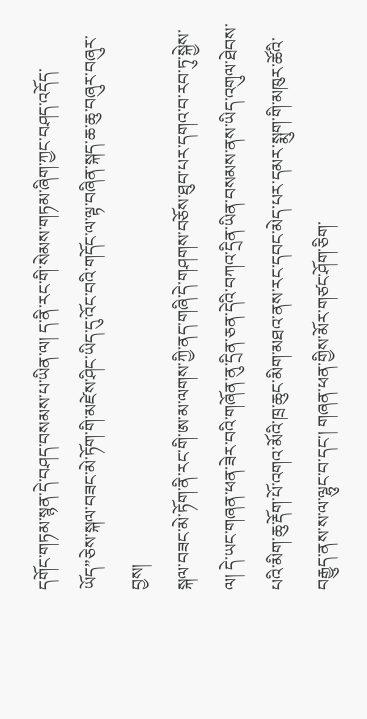དགོང་གཏམ་སྙན་དེ་བཤད་བསམས་པ་ཡིན་ལ། ད་ནི་རང་གི་སེམས་གཏམ་ཞིག་ཀྱང་བཤད་འདོད་ཡོད”ཅེས་སྐལ་བཟང་མེ་ཏོག་གི་མཛེས་ཤིང་ཡིད་དུ་འོང་བའི་གདོང་ལ་ལྟ་བཞིན་སྐད་ཆ་ཆུ་བཞུར་བཞུར་བྱས།
སྐལ་བཟང་མེ་ཏོག་ནི་རང་གི་ཨ་མ་ལགས་ཀྱི་ནད་གཞི་དེ་གཤགས་བཅོས་ཐུབ་པར་དགའ་བ་རབ་ཏུ་སྐྱེས་ལ། དེ་ཡང་གཞན་ཕན་ཟེར་བའི་གཞོན་ནུ་དྲིན་ཅན་དེའི་བཀའ་དྲིན་ཡིན་བསམས་ནས་ཡིད་འགུལ་ཐེབས་པའི་མིག་ཆུ་རྡོག་པོ་འགའ་མོའི་ཁྲ་ཆུང་མིག་མཐའ་ནས་རང་དབང་མེད་པར་དམར་སྨུག་གི་མཁུར་ཚོའི་བརྒྱུད་ནས་ས་ལ་ལྷུང་བ་དང་། གཞན་ཕན་གྱིས་མོར་གཙང་ཤོག་ཅིག་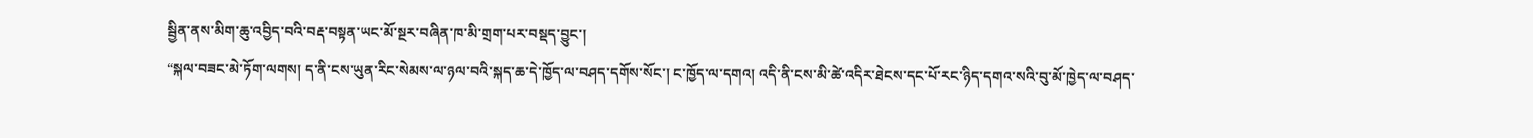སྦྱིན་ནས་མིག་ཆུ་འབྱིད་བའི་བརྡ་བསྟན་ཡང་མོ་སྔར་བཞིན་ཁ་མི་གྲག་པར་བསྡད་བྱུང་།
“སྐལ་བཟང་མེ་ཏོག་ལགས། ད་ནི་ངས་ཡུན་རིང་སེམས་ལ་ཉལ་བའི་སྐད་ཆ་དེ་ཁྱོད་ལ་བཤད་དགོས་སོང་། ང་ཁྱོད་ལ་དགའ། འདི་ནི་ངས་མི་ཚེ་འདིར་ཐེངས་དང་པོ་རང་ཉིད་དགའ་སའི་བུ་མོ་ཁྱེད་ལ་བཤད་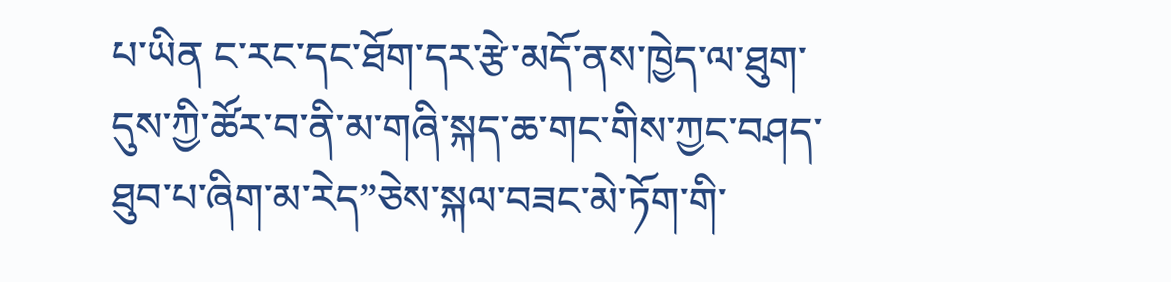པ་ཡིན ང་རང་དང་ཐོག་དར་རྩེ་མདོ་ནས་ཁྱེད་ལ་ཐུག་དུས་ཀྱི་ཚོར་བ་ནི་མ་གཞི་སྐད་ཆ་གང་གིས་ཀྱང་བཤད་ཐུབ་པ་ཞིག་མ་རེད”ཅེས་སྐལ་བཟང་མེ་ཏོག་གི་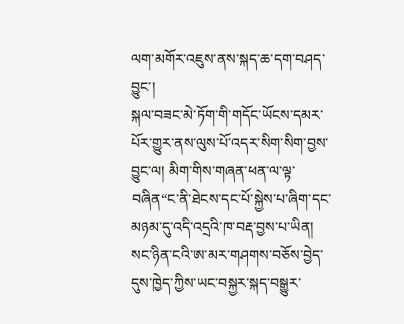ལག་མགོར་འཇུས་ནས་སྐད་ཆ་དག་བཤད་བྱུང་།
སྐལ་བཟང་མེ་ཏོག་གི་གདོང་ཡོངས་དམར་པོར་གྱུར་ནས་ལུས་པོ་འདར་སིག་སིག་བྱས་བྱུང་ལ། མིག་གིས་གཞན་ཕན་ལ་ལྟ་བཞིན“ང་ནི་ཐེངས་དང་པོ་སྐྱེས་པ་ཞིག་དང་མཉམ་དུ་འདི་འདྲའི་ཁ་བརྡ་བྱས་པ་ཡིན། སང་ཉིན་ངའི་ཨ་མར་གཤགས་བཅོས་བྱེད་དུས་ཁྱེད་ཀྱིས་ཡང་བསྐྱར་སྐད་བསྒྱུར་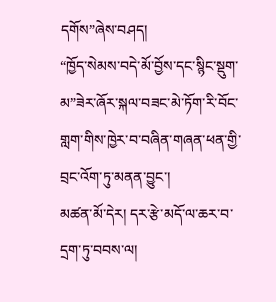དགོས”ཞེས་བཤད།
“ཁྱོད་སེམས་བདེ་མོ་བྱོས་དང་སྙིང་སྡུག་མ”ཟེར་ཞོར་སྐལ་བཟང་མེ་ཏོག་རི་བོང་གླག་གིས་ཁྱེར་བ་བཞིན་གཞན་ཕན་གྱི་བྲང་འོག་ཏུ་མནན་བྱུང་།
མཚན་མོ་དེར། དར་རྩེ་མདོ་ལ་ཆར་བ་དྲག་ཏུ་བབས་ལ།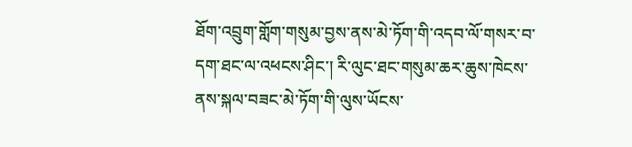ཐོག་འབྲུག་གློག་གསུམ་བྱས་ནས་མེ་ཏོག་གི་འདབ་ལོ་གསར་བ་དག་ཐང་ལ་འཕངས་ཤིང་། རི་ལུང་ཐང་གསུམ་ཆར་ཆུས་ཁེངས་ནས་སྐལ་བཟང་མེ་ཏོག་གི་ལུས་ཡོངས་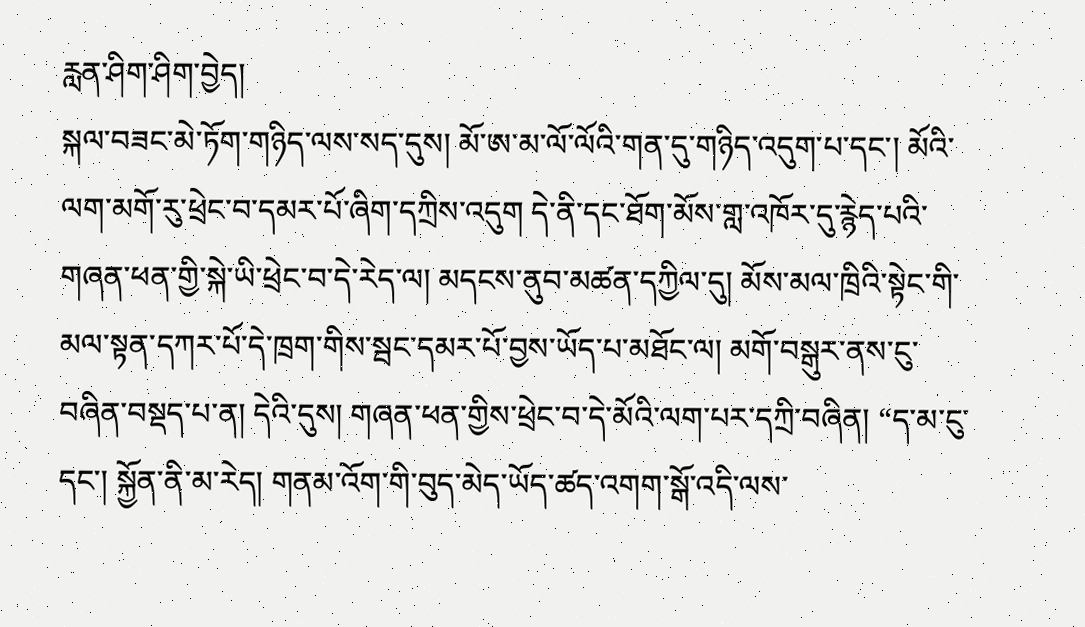རླན་ཤིག་ཤིག་བྱེད།
སྐལ་བཟང་མེ་ཏོག་གཉིད་ལས་སད་དུས། མོ་ཨ་མ་ལོ་ལོའི་གན་དུ་གཉིད་འདུག་པ་དང་། མོའི་ལག་མགོ་རུ་ཕྲེང་བ་དམར་པོ་ཞིག་དཀྲིས་འདུག དེ་ནི་དང་ཐོག་མོས་གླ་འཁོར་དུ་རྙེད་པའི་གཞན་ཕན་གྱི་སྐེ་ཡི་ཕྲེང་བ་དེ་རེད་ལ། མདངས་ནུབ་མཚན་དཀྱིལ་དུ། མོས་མལ་ཁྲིའི་སྟེང་གི་མལ་སྟན་དཀར་པོ་དེ་ཁྲག་གིས་སྦང་དམར་པོ་བྱས་ཡོད་པ་མཐོང་ལ། མགོ་བསྒུར་ནས་ངུ་བཞིན་བསྡད་པ་ན། དེའི་དུས། གཞན་ཕན་གྱིས་ཕྲེང་བ་དེ་མོའི་ལག་པར་དཀྲི་བཞིན། “ད་མ་ངུ་དང་། སྐྱོན་ནི་མ་རེད། གནམ་འོག་གི་བུད་མེད་ཡོད་ཚད་འགག་སྒོ་འདི་ལས་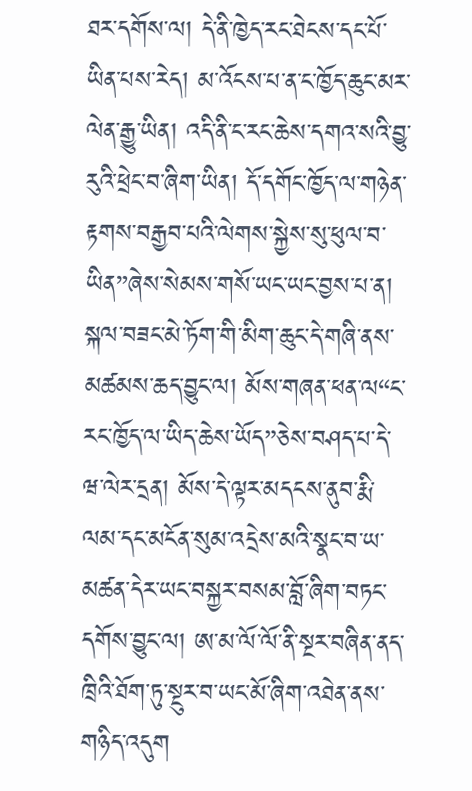ཐར་དགོས་ལ། དེ་ནི་ཁྱེད་རང་ཐེངས་དང་པོ་ཡིན་པས་རེད། མ་འོངས་པ་ན་ང་ཁྱོད་ཆུང་མར་ལེན་རྒྱུ་ཡིན། འདི་ནི་ང་རང་ཆེས་དགའ་སའི་བྱུ་རུའི་ཕྲེང་བ་ཞིག་ཡིན། དོ་དགོང་ཁྱོད་ལ་གཉེན་རྟགས་བརྒྱབ་པའི་ལེགས་སྐྱེས་སུ་ཕུལ་བ་ཡིན”ཞེས་སེམས་གསོ་ཡང་ཡང་བྱས་པ་ན། སྐལ་བཟང་མེ་ཏོག་གི་མིག་ཆུང་དེ་གཞི་ནས་མཚམས་ཆད་བྱུང་ལ། མོས་གཞན་ཕན་ལ“ང་རང་ཁྱོད་ལ་ཡིད་ཆེས་ཡོད”ཅེས་བཤད་པ་དེ་ཝ་ལེར་དྲན། མོས་དེ་ལྟར་མདངས་ནུབ་རྨི་ལམ་དང་མངོན་སུམ་འདྲེས་མའི་སྣང་བ་ཡ་མཚན་དེར་ཡང་བསྐྱར་བསམ་བློ་ཞིག་བཏང་དགོས་བྱུང་ལ། ཨ་མ་ལོ་ལོ་ནི་སྔར་བཞིན་ནད་ཁྲིའི་ཐོག་ཏུ་སྔུར་བ་ཡང་མོ་ཞིག་འཐེན་ནས་གཉིད་འདུག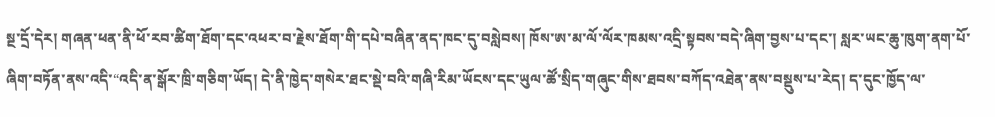སྔ་དྲོ་དེར། གཞན་ཕན་ནི་ཕོ་རབ་ཚིག་ཐོག་དང་འཕར་བ་རྗེས་ཐོག་གི་དཔེ་བཞིན་ནད་ཁང་དུ་བསླེབས། ཁོས་ཨ་མ་ལོ་ལོར་ཁམས་འདྲི་སྟབས་བདེ་ཞིག་བྱས་པ་དང་། སླར་ཡང་ཆུ་ཁུག་ནག་པོ་ཞིག་བཏོན་ནས་འདི་“འདི་ན་སྒོར་ཁྲི་གཅིག་ཡོད། དེ་ནི་ཁྱེད་གསེར་ཐང་སྡེ་བའི་གཞི་རིམ་ཡོངས་དང་ཡུལ་ཚོ་སྲིད་གཞུང་གིས་ཐབས་བཀོད་འཐེན་ནས་བསྡུས་པ་རེད། ད་དུང་ཁྱོད་ལ་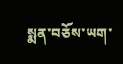སྨན་བཅོས་ཡག་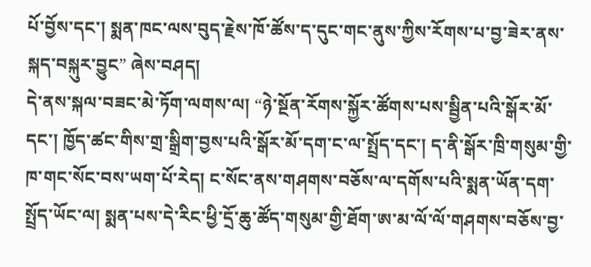པོ་བྱོས་དང་། སྨན་ཁང་ལས་བུད་རྗེས་ཁོ་ཚོས་ད་དུང་གང་ནུས་ཀྱིས་རོགས་པ་བྱ་ཟེར་ནས་སྐད་བསྐུར་བྱུང” ཞེས་བཤད།
དེ་ནས་སྐལ་བཟང་མེ་ཏོག་ལགས་ལ། “ཉེ་སྔོན་རོགས་སྐྱོར་ཚོགས་པས་སྦྱིན་པའི་སྒོར་མོ་དང་། ཁྱོད་ཚང་གིས་གྲ་སྒྲིག་བྱས་པའི་སྒོར་མོ་དག་ང་ལ་སྤྲོད་དང་། ད་ནི་སྒོར་ཁྲི་གསུམ་གྱི་ཁ་གང་སོང་བས་ཡག་པོ་རེད། ང་སོང་ནས་གཤགས་བཅོས་ལ་དགོས་པའི་སྨན་ཡོན་དག་སྤྲོད་ཡོང་ལ། སྨན་པས་དེ་རིང་ཕྱི་དྲོ་ཆུ་ཚོད་གསུམ་གྱི་ཐོག་ཨ་མ་ལོ་ལོ་གཤགས་བཅོས་བྱ་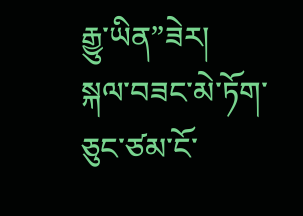རྒྱུ་ཡིན”ཟེར།
སྐལ་བཟང་མེ་ཏོག་ཅུང་ཙམ་ངོ་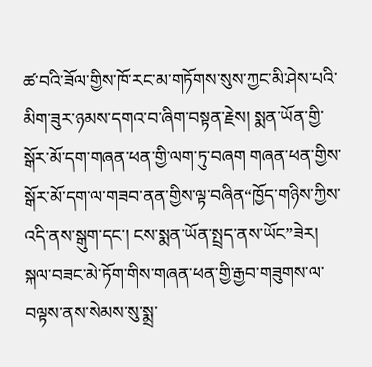ཚ་བའི་ཟོལ་གྱིས་ཁོ་རང་མ་གཏོགས་སུས་ཀྱང་མི་ཤེས་པའི་མིག་ཟུར་ཉམས་དགའ་བ་ཞིག་བསྟན་རྗེས། སྨན་ཡོན་གྱི་སྒོར་མོ་དག་གཞན་ཕན་གྱི་ལག་ཏུ་བཞག གཞན་ཕན་གྱིས་སྒོར་མོ་དག་ལ་གཟབ་ནན་གྱིས་ལྟ་བཞིན“ཁྱོད་གཉིས་ཀྱིས་འདི་ནས་སྒུག་དང་། ངས་སྨན་ཡོན་སྤྲད་ནས་ཡོང”ཟེར།
སྐལ་བཟང་མེ་ཏོག་གིས་གཞན་ཕན་གྱི་རྒྱབ་གཟུགས་ལ་བལྟས་ནས་སེམས་སུ་སྨྲ་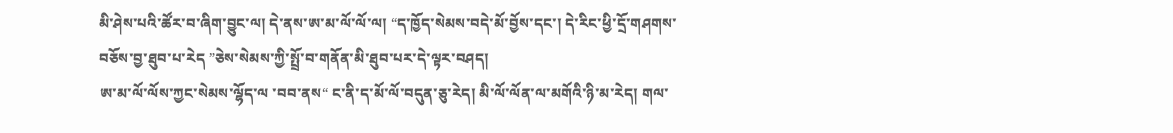མི་ཤེས་པའི་ཚོར་བ་ཞིག་བྱུང་ལ། དེ་ནས་ཨ་མ་ལོ་ལོ་ལ། “ད་ཁྱོད་སེམས་བདེ་མོ་བྱོས་དང་། དེ་རིང་ཕྱི་དྲོ་གཤགས་བཅོས་བྱ་ཐུབ་པ་རེད ”ཅེས་སེམས་ཀྱི་སྤྲོ་བ་གནོན་མི་ཐུབ་པར་དེ་ལྟར་བཤད།
ཨ་མ་ལོ་ལོས་ཀྱང་སེམས་ལྷོད་ལ ་བབ་ནས“ ང་ནི་ད་མོ་ལོ་བདུན་ཅུ་རེད། མི་ལོ་ལོན་ལ་མགོའི་ཉི་མ་རེད། གལ་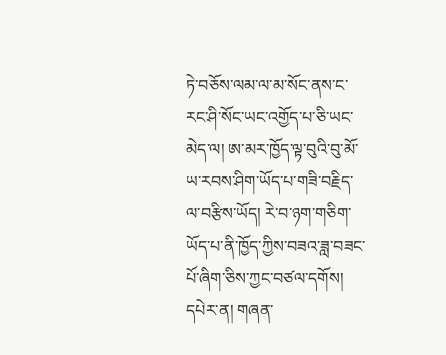ཏེ་བཅོས་ལམ་ལ་མ་སོང་ནས་ང་རང་ཤི་སོང་ཡང་འགྱོད་པ་ཅི་ཡང་མེད་ལ། ཨ་མར་ཁྱོད་ལྟ་བུའི་བུ་མོ་ཡ་རབས་ཤིག་ཡོད་པ་གཟི་བརྗིད་ལ་བརྩིས་ཡོད། རེ་བ་ཉག་གཅིག་ཡོད་པ་ནི་ཁྱོད་ཀྱིས་བཟའ་ཟླ་བཟང་པོ་ཞིག་ཅིས་ཀྱང་བཙལ་དགོས། དཔེར་ན། གཞན་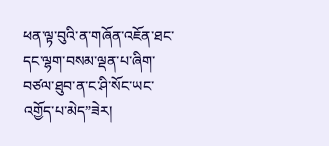ཕན་ལྟ་བུའི་ན་གཞོན་འཇོན་ཐང་དང་ལྷག་བསམ་ལྡན་པ་ཞིག་བཙལ་ཐུབ་ན་ང་ཤི་སོང་ཡང་འགྱོད་པ་མེད”ཟེར།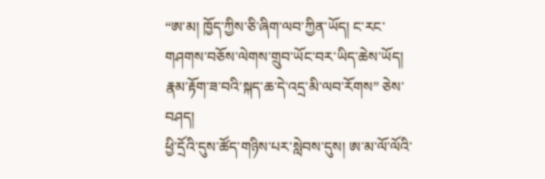“ཨ་མ། ཁྱོད་ཀྱིས་ཅི་ཞིག་ལབ་ཀྱིན་ཡོད། ང་རང་གཤགས་བཅོས་ལེགས་གྲུབ་ཡོང་བར་ཡིད་ཆེས་ཡོད། རྣམ་རྟོག་ཟ་བའི་སྐད་ཆ་དེ་འདྲ་མི་ལབ་རོགས” ཅེས་བཤད།
ཕྱི་དྲོའི་དུས་ཚོད་གཉིས་པར་སླེབས་དུས། ཨ་མ་ལོ་ལོའི་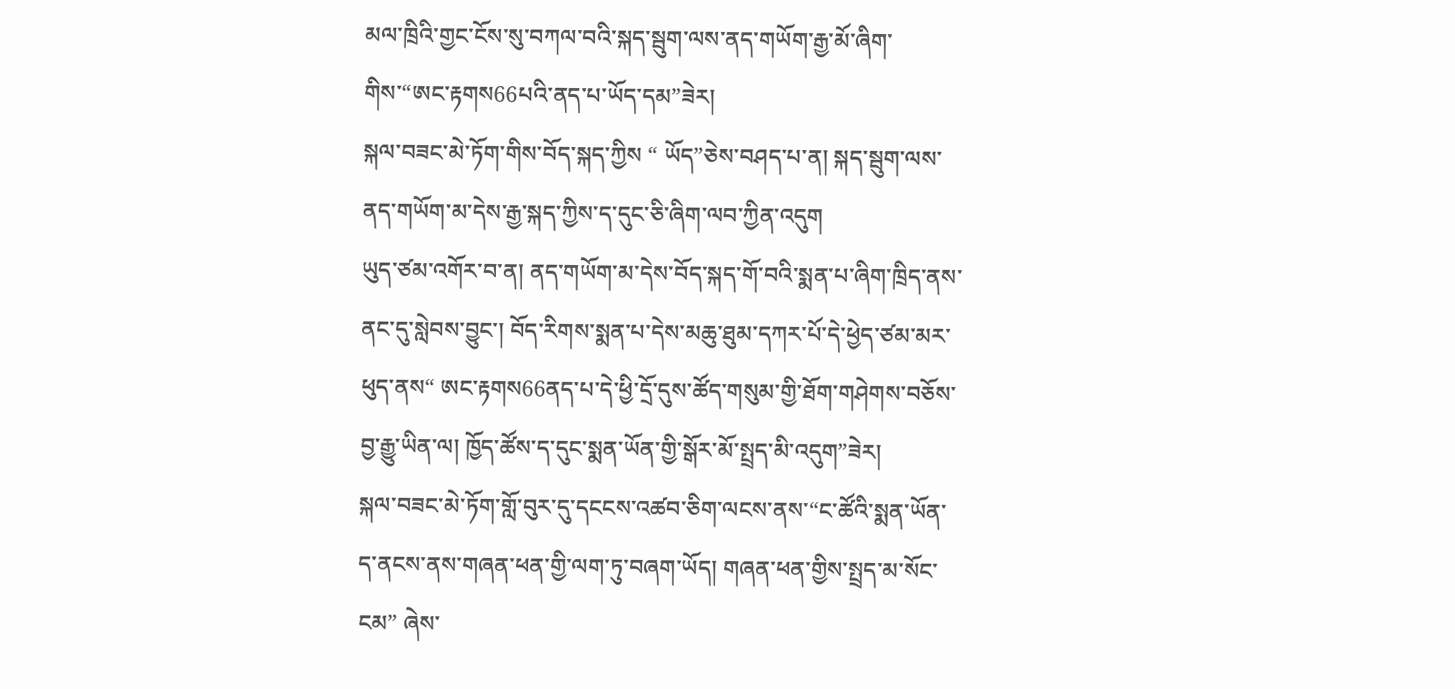མལ་ཁྲིའི་གྱང་ངོས་སུ་བཀལ་བའི་སྐད་སྦུག་ལས་ནད་གཡོག་རྒྱ་མོ་ཞིག་གིས་“ཨང་རྟགས66པའི་ནད་པ་ཡོད་དམ”ཟེར།
སྐལ་བཟང་མེ་ཏོག་གིས་བོད་སྐད་ཀྱིས “ ཡོད”ཅེས་བཤད་པ་ན། སྐད་སྦུག་ལས་ནད་གཡོག་མ་དེས་རྒྱ་སྐད་ཀྱིས་ད་དུང་ཅི་ཞིག་ལབ་ཀྱིན་འདུག
ཡུད་ཙམ་འགོར་བ་ན། ནད་གཡོག་མ་དེས་བོད་སྐད་གོ་བའི་སྨན་པ་ཞིག་ཁྲིད་ནས་ནང་དུ་སླེབས་བྱུང་། བོད་རིགས་སྨན་པ་དེས་མཆུ་ཐུམ་དཀར་པོ་དེ་ཕྱེད་ཙམ་མར་ཕུད་ནས“ ཨང་རྟགས66ནད་པ་དེ་ཕྱི་དྲོ་དུས་ཚོད་གསུམ་གྱི་ཐོག་གཤེགས་བཅོས་བྱ་རྒྱུ་ཡིན་ལ། ཁྱོད་ཚོས་ད་དུང་སྨན་ཡོན་གྱི་སྒོར་མོ་སྤྲད་མི་འདུག”ཟེར།
སྐལ་བཟང་མེ་ཏོག་གློ་བུར་དུ་དངངས་འཚབ་ཅིག་ལངས་ནས་“ང་ཚོའི་སྨན་ཡོན་ད་ནངས་ནས་གཞན་ཕན་གྱི་ལག་ཏུ་བཞག་ཡོད། གཞན་ཕན་གྱིས་སྤྲད་མ་སོང་ངམ” ཞེས་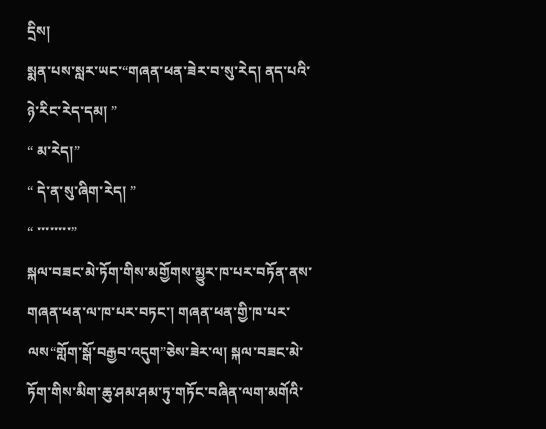དྲིས།
སྨན་པས་སླར་ཡང་“གཞན་ཕན་ཟེར་བ་སུ་རེད། ནད་པའི་ཉེ་རིང་རེད་དམ། ”
“ མ་རེད།”
“ དེ་ན་སུ་ཞིག་རེད། ”
“ ་་་་་་་་”
སྐལ་བཟང་མེ་ཏོག་གིས་མགྱོགས་མྱུར་ཁ་པར་བཏོན་ནས་གཞན་ཕན་ལ་ཁ་པར་བཏང་། གཞན་ཕན་གྱི་ཁ་པར་ལས“གློག་སྒོ་བརྒྱབ་འདུག”ཅེས་ཟེར་ལ། སྐལ་བཟང་མེ་ཏོག་གིས་མིག་ཆུ་ཤམ་ཤམ་ཏུ་གཏོང་བཞིན་ལག་མགོའི་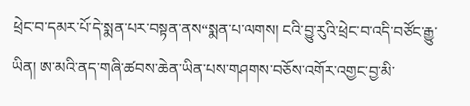ཕྲེང་བ་དམར་པོ་དེ་སྨན་པར་བསྟན་ནས“སྨན་པ་ལགས། ངའི་བྱུ་རུའི་ཕྲེང་བ་འདི་བཙོང་རྒྱུ་ཡིན། ཨ་མའི་ནད་གཞི་ཚབས་ཆེན་ཡིན་པས་གཤགས་བཅོས་འགོར་འགྱང་བྱ་མི་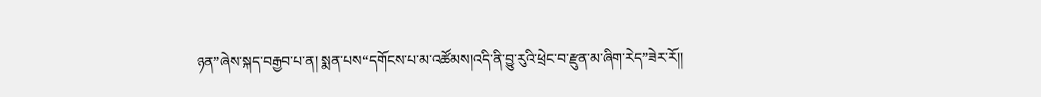ཉན”ཞེས་སྐད་བརྒྱབ་པ་ན། སྨན་པས“དགོངས་པ་མ་འཚོམས།འདི་ནི་བྱུ་རུའི་ཕྲེང་བ་རྫུན་མ་ཞིག་རེད”ཟེར་རོ།།